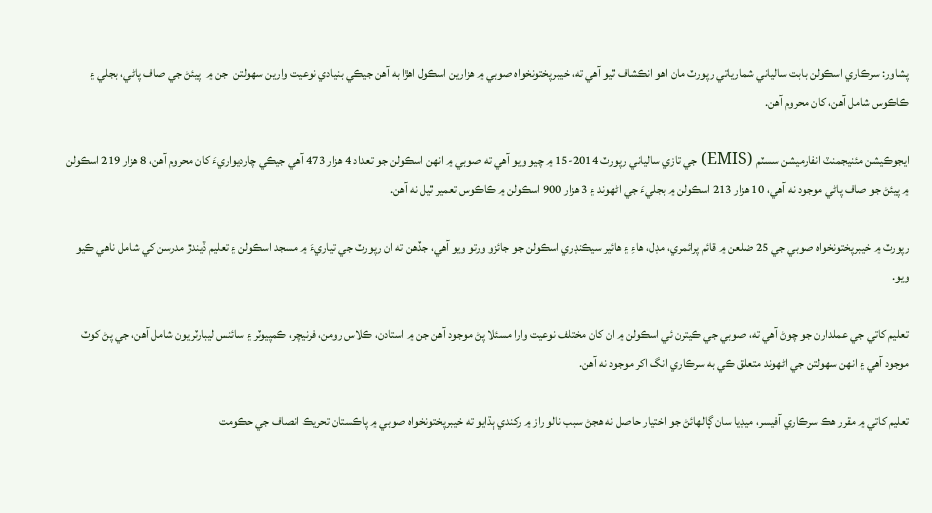پشاور: سرڪاري اسڪولن بابت سالياني شمارياتي رپورٽ مان اهو انڪشاف ٿيو آهي ته، خيبرپختونخواه صوبي ۾ هزارين اسڪول اهڙا به آهن جيڪي بنيادي نوعيت وارين سهولتن  جن ۾  پيئڻ جي صاف پاڻي، بجلي ۽ ڪاڪوس شامل آهن، کان محروم آهن.

ايجوڪيشن مئنيجمنٽ انفارميشن سسٽم (EMIS) جي تازي سالياني رپورٽ 2014-15 ۾ چيو ويو آهي ته صوبي ۾ انهن اسڪولن جو تعداد 4 هزار 473 آهي جيڪي چارديواريءَ کان محروم آهن، 8 هزار 219 اسڪولن ۾ پيئڻ جو صاف پاڻي موجود نه آهي، 10 هزار 213 اسڪولن ۾ بجليءَ جي اڻهوند ۽ 3 هزار 900 اسڪولن ۾ ڪاڪوس تعمير ٿيل نه آهن.

رپورٽ ۾ خيبرپختونخواه صوبي جي 25 ضلعن ۾ قائم پرائمري، مڊل، هاءِ ۽ هائير سيڪنڊري اسڪولن جو جائزو ورتو ويو آهي، جڏهن ته ان رپورٽ جي تياريءَ ۾ مسجد اسڪولن ۽ تعليم ڏيندڙ مدرسن کي شامل ناهي ڪيو ويو.

تعليم کاتي جي عملدارن جو چوڻ آهي ته، صوبي جي ڪيترن ئي اسڪولن ۾ ان کان مختلف نوعيت وارا مسئلا پڻ موجود آهن جن ۾ استادن، ڪلاس رومن، فرنيچر، ڪمپيوٽر ۽ سائنس ليبارٽريون شامل آهن، جي پڻ کوٽ موجود آهي ۽ انهن سهولتن جي اڻهوند متعلق ڪي به سرڪاري انگ اکر موجود نه آهن.

تعليم کاتي ۾ مقرر هڪ سرڪاري آفيسر، ميڊيا سان ڳالهائڻ جو اختيار حاصل نه هجڻ سبب نالو راز ۾ رکندي ٻڌايو ته خيبرپختونخواه صوبي ۾ پاڪستان تحريڪ انصاف جي حڪومت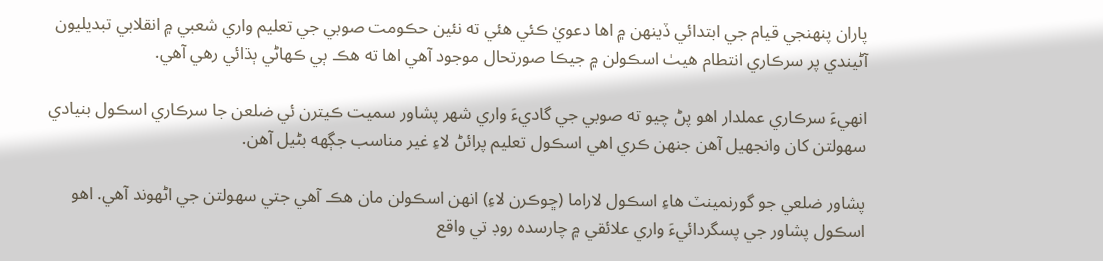پاران پنهنجي قيام جي ابتدائي ڏينهن ۾ اها دعويٰ ڪئي هئي ته نئين حڪومت صوبي جي تعليم واري شعبي ۾ انقلابي تبديليون آڻيندي پر سرڪاري انتطام هيٺ اسڪولن ۾ جيڪا صورتحال موجود آهي اها ته هڪ ٻي ڪهاڻي ٻڌائي رهي آهي.

انهيءَ سرڪاري عملدار اهو پڻ چيو ته صوبي جي گاديءَ واري شهر پشاور سميت ڪيترن ئي ضلعن جا سرڪاري اسڪول بنيادي سهولتن کان وانجهيل آهن جنهن ڪري اهي اسڪول تعليم پرائڻ لاءِ غير مناسب جڳهه بڻيل آهن.

پشاور ضلعي جو گورنمينٽ هاءِ اسڪول لاراما (ڇوڪرن لاءِ) انهن اسڪولن مان هڪ آهي جتي سهولتن جي اڻهوند آهي. اهو اسڪول پشاور جي پسگردائيءَ واري علائقي ۾ چارسده روڊ تي واقع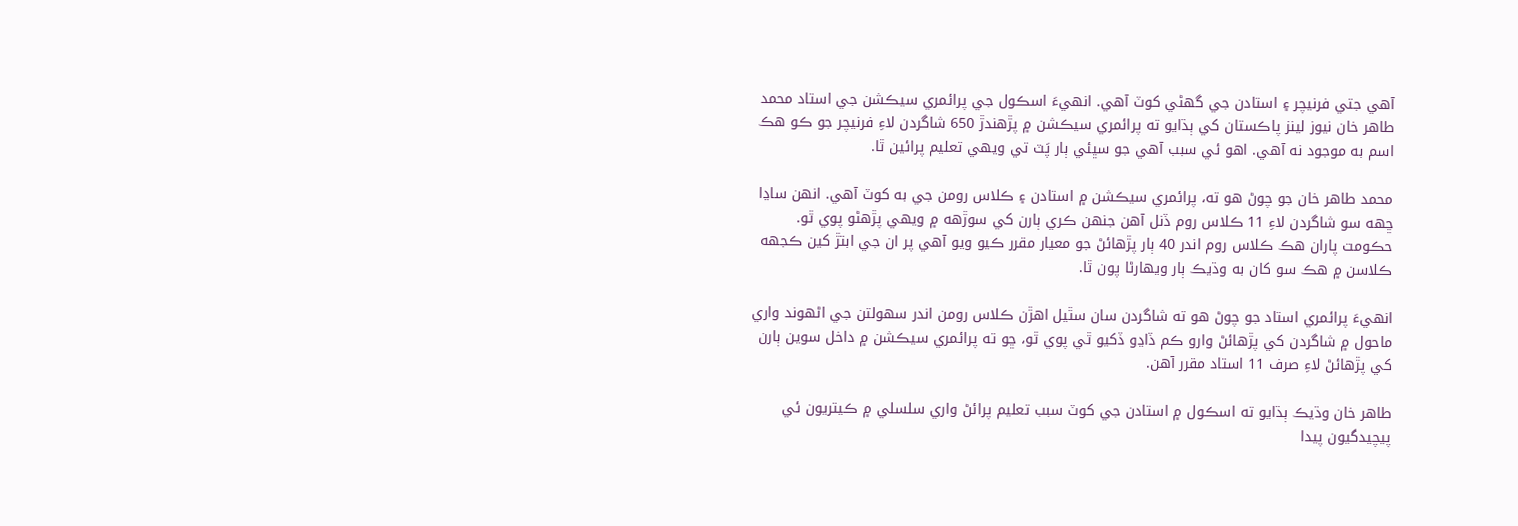آهي جتي فرنيچر ۽ استادن جي گھڻي کوٽ آهي. انهيءَ اسڪول جي پرائمري سيڪشن جي استاد محمد طاهر خان نيوز لينز پاڪستان کي ٻڌايو ته پرائمري سيڪشن ۾ پڙهندڙ 650 شاگردن لاءِ فرنيچر جو ڪو هڪ اسم به موجود نه آهي. اهو ئي سبب آهي جو سڀئي ٻار پَٽ تي ويهي تعليم پرائين ٿا.

محمد طاهر خان جو چوڻ هو ته، پرائمري سيڪشن ۾ استادن ۽ ڪلاس رومن جي به کوٽ آهي. انهن ساڍا ڇهه سو شاگردن لاءِ 11 ڪلاس روم ڏنل آهن جنهن ڪري ٻارن کي سوڙهه ۾ ويهي پڙهڻو پوي ٿو. حڪومت پاران هڪ ڪلاس روم اندر 40 ٻار پڙهائڻ جو معيار مقرر ڪيو ويو آهي پر ان جي ابتڙ کين ڪجهه ڪلاسن ۾ هڪ سو کان به وڌيڪ ٻار ويهارڻا پون ٿا.

انهيءَ پرائمري استاد جو چوڻ هو ته شاگردن سان سٿيل اهڙن ڪلاس رومن اندر سهولتن جي اڻهوند واري ماحول ۾ شاگردن کي پڙهائڻ وارو ڪم ڏاڍو ڏکيو ٿي پوي ٿو، ڇو ته پرائمري سيڪشن ۾ داخل سوين ٻارن کي پڙهائڻ لاءِ صرف 11 استاد مقرر آهن.

طاهر خان وڌيڪ ٻڌايو ته اسڪول ۾ استادن جي کوٽ سبب تعليم پرائڻ واري سلسلي ۾ ڪيتريون ئي پيچيدگيون پيدا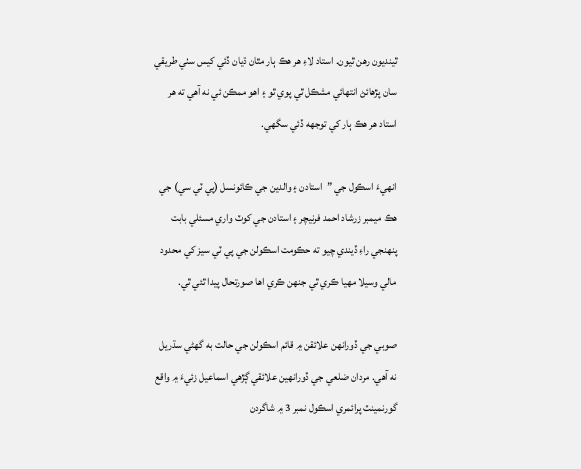ٿينديون رهن ٿيون. استاد لاءِ هر هڪ ٻار مٿان ڌيان ڏئي کيس سٺي طريقي سان پڙهائڻ انتهائي مشڪل ٿي پوي ٿو ۽ اهو ممڪن ئي نه آهي ته هر استاد هر هڪ ٻار کي توجهه ڏئي سگھي.

انهيءَ اسڪول جي ”استادن ۽ والدين جي ڪائونسل (پي ٽي سي) جي هڪ ميمبر زرشاد احمد فرنيچر ۽ استادن جي کوٽ واري مسئلي بابت پنهنجي راءِ ڏيندي چيو ته حڪومت اسڪولن جي پي ٽي سيز کي محدود مالي وسيلا مهيا ڪري ٿي جنهن ڪري اها صورتحال پيدا ٿئي ٿي.

صوبي جي ڏورانهن علائقن ۾ قائم اسڪولن جي حالت به گھڻي سڌريل نه آهي. مردان ضلعي جي ڏورانهين علائقي ڳڙهي اسماعيل زئيءَ ۾ واقع گورنمينٽ پرائمري اسڪول نمبر 3 ۾ شاگردن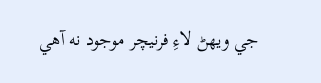جي ويهڻ لاءِ فرنيچر موجود نه آهي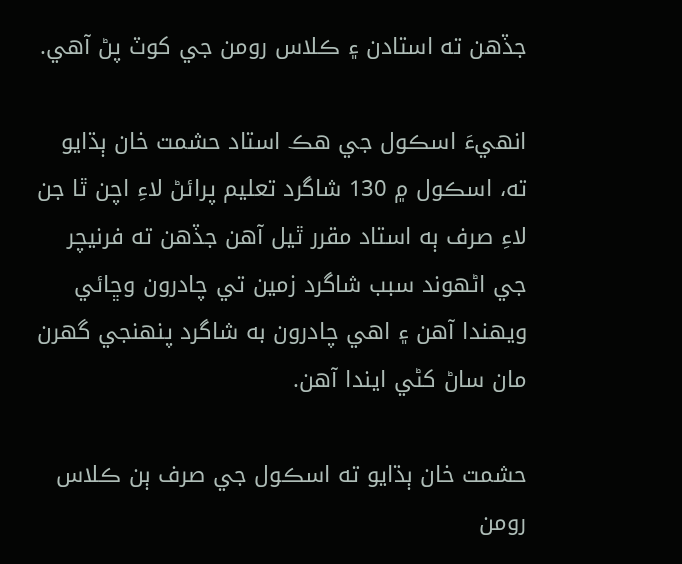جڏهن ته استادن ۽ ڪلاس رومن جي کوٽ پڻ آهي.

انهيءَ اسڪول جي هڪ استاد حشمت خان ٻڌايو ته، اسڪول ۾ 130 شاگرد تعليم پرائڻ لاءِ اچن ٿا جن لاءِ صرف ٻه استاد مقرر ٿيل آهن جڏهن ته فرنيچر جي اڻهوند سبب شاگرد زمين تي چادرون وڇائي ويهندا آهن ۽ اهي چادرون به شاگرد پنهنجي گھرن مان ساڻ کڻي ايندا آهن.

حشمت خان ٻڌايو ته اسڪول جي صرف ٻن ڪلاس رومن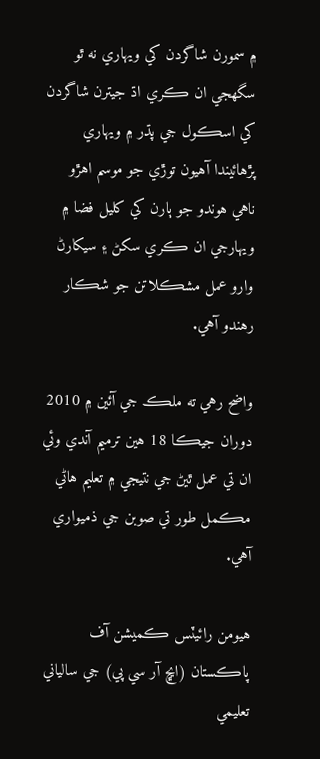۾ سمورن شاگردن کي ويهاري نه ٿو سگھجي ان ڪري اڌ جيترن شاگردن کي اسڪول جي پڌر ۾ ويهاري پڙهائيندا آهيون توڙي جو موسم اهڙو ناهي هوندو جو ٻارن کي کليل فضا ۾ ويهارجي ان ڪري سکڻ ۽ سيکارڻ وارو عمل مشڪلاتن جو شڪار رهندو آهي.

واضح رهي ته ملڪ جي آئين ۾ 2010 دوران جيڪا 18 هين ترميم آندي وئي ان تي عمل ٿيڻ جي نتيجي ۾ تعليم هاڻي مڪمل طور تي صوبن جي ذميواري آهي.

هيومن رائيٽس ڪميشن آف پاڪستان (ايڇ آر سي پي) جي سالياني تعليمي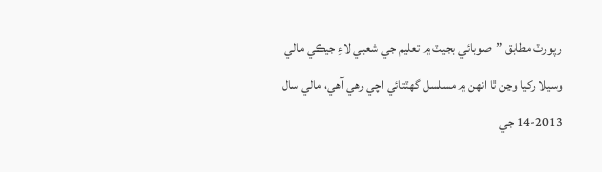رپورٽ مطابق ”صوبائي بجيٽ ۾ تعليم جي شعبي لاءِ جيڪي مالي وسيلا رکيا وڃن ٿا انهن ۾ مسلسل گھٽتائي اچي رهي آهي، مالي سال 2013-14 جي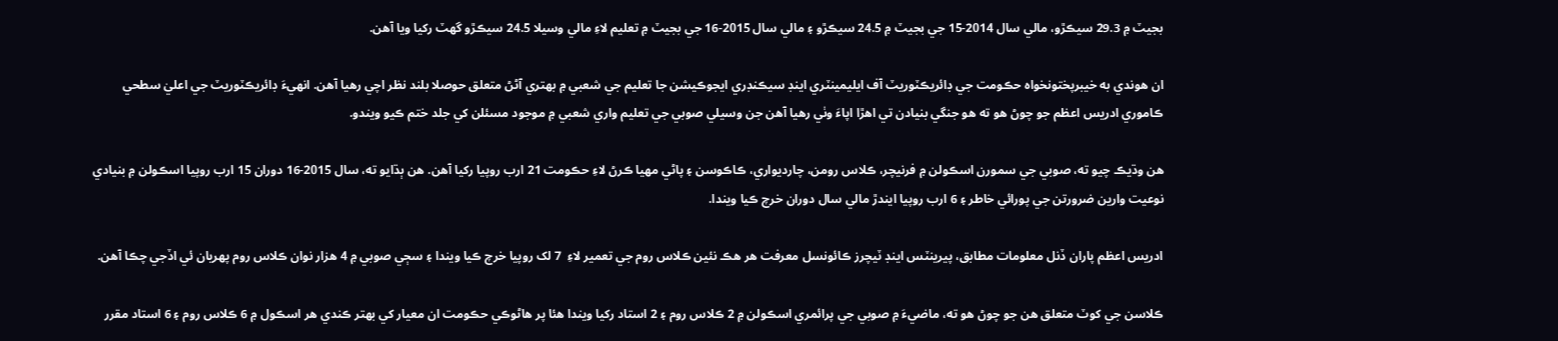بجيٽ ۾ 29.3 سيڪڙو، مالي سال 2014-15 جي بجيٽ ۾ 24.5 سيڪڙو ۽ مالي سال 2015-16 جي بجيٽ ۾ تعليم لاءِ مالي وسيلا 24.5 سيڪڙو گھٽ رکيا ويا آهن.

ان هوندي به خيبرپختونخواه حڪومت جي ڊائريڪٽوريٽ آف ايليمينٽري اينڊ سيڪنڊري ايجوڪيشن جا تعليم جي شعبي ۾ بهتري آڻڻ متعلق حوصلا بلند نظر اچي رهيا آهن. انهيءَ ڊائريڪٽوريٽ جي اعليٰ سطحي ڪاموري ادريس اعظم جو چوڻ هو ته هو جنگي بنيادن تي اهڙا اپاءَ وٺي رهيا آهن جن وسيلي صوبي جي تعليم واري شعبي ۾ موجود مسئلن کي جلد ختم ڪيو ويندو.

هن وڌيڪ چيو ته، صوبي جي سمورن اسڪولن ۾ فرنيچر، ڪلاس رومن، چارديواري، ڪاڪوسن ۽ پاڻي مهيا ڪرڻ لاءِ حڪومت 21 ارب روپيا رکيا آهن. هن ٻڌايو ته، سال 2015-16 دوران 15 ارب روپيا اسڪولن ۾ بنيادي نوعيت وارين ضرورتن جي پورائي خاطر ۽ 6 ارب روپيا ايندڙ مالي سال دوران خرچ ڪيا ويندا.

ادريس اعظم پاران ڏنل معلومات مطابق، پيرينٽس اينڊ ٽيچرز ڪائونسل معرفت هر هڪ نئين ڪلاس روم جي تعمير لاءِ  7 لک روپيا خرچ ڪيا ويندا ۽ سڄي صوبي ۾ 4 هزار نوان ڪلاس روم پهريان ئي اڏجي چڪا آهن.

ڪلاسن جي کوٽ متعلق هن جو چوڻ هو ته، ماضيءَ ۾ صوبي جي پرائمري اسڪولن ۾ 2 ڪلاس روم ۽ 2 استاد رکيا ويندا هئا پر هاڻوڪي حڪومت ان معيار کي بهتر ڪندي هر اسڪول ۾ 6 ڪلاس روم ۽ 6 استاد مقرر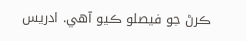ڪرڻ جو فيصلو ڪيو آهي. ادريس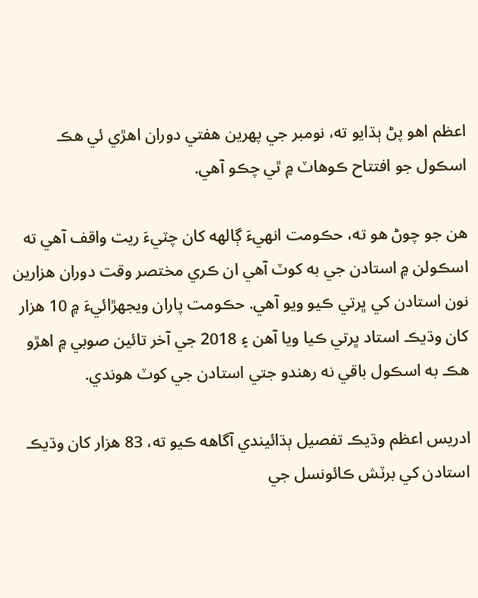اعظم اهو پڻ ٻڌايو ته، نومبر جي پهرين هفتي دوران اهڙي ئي هڪ اسڪول جو افتتاح ڪوهاٽ ۾ ٿي چڪو آهي.

هن جو چوڻ هو ته، حڪومت انهيءَ ڳالهه کان چٽيءَ ريت واقف آهي ته اسڪولن ۾ استادن جي به کوٽ آهي ان ڪري مختصر وقت دوران هزارين نون استادن کي ڀرتي ڪيو ويو آهي. حڪومت پاران ويجهڙائيءَ ۾ 10 هزار کان وڌيڪ استاد ڀرتي ڪيا ويا آهن ۽ 2018 جي آخر تائين صوبي ۾ اهڙو هڪ به اسڪول باقي نه رهندو جتي استادن جي کوٽ هوندي.

ادريس اعظم وڌيڪ تفصيل ٻڌائيندي آگاهه ڪيو ته، 83 هزار کان وڌيڪ استادن کي برٽش ڪائونسل جي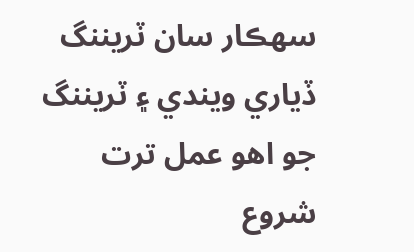سهڪار سان ٽريننگ ڏياري ويندي ۽ ٽريننگ جو اهو عمل ترت شروع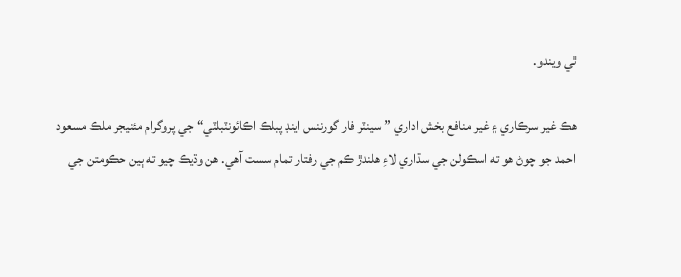ٿي ويندو.

هڪ غير سرڪاري ۽ غير منافع بخش اداري ”سينٽر فار گورننس اينڊ پبلڪ اڪائونٽبلٽي“ جي پروگرام مئنيجر ملڪ مسعود احمد جو چوڻ هو ته اسڪولن جي سڌاري لاءِ هلندڙ ڪم جي رفتار تمام سست آهي. هن وڌيڪ چيو ته ٻين حڪومتن جي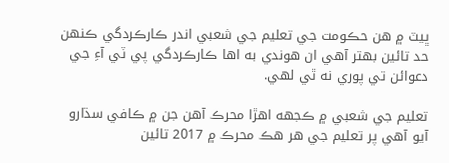ڀيٽ ۾ هن حڪومت جي تعليم جي شعبي اندر ڪارڪردگي ڪنهن حد تائين بهتر آهي ان هوندي به اها ڪارڪردگي پي ٽي آءِ جي دعوائن تي پوري نه ٿي لهي.

تعليم جي شعبي ۾ ڪجهه اهڙا محرڪ آهن جن ۾ ڪافي سڌارو آيو آهي پر تعليم جي هر هڪ محرڪ ۾ 2017 تائين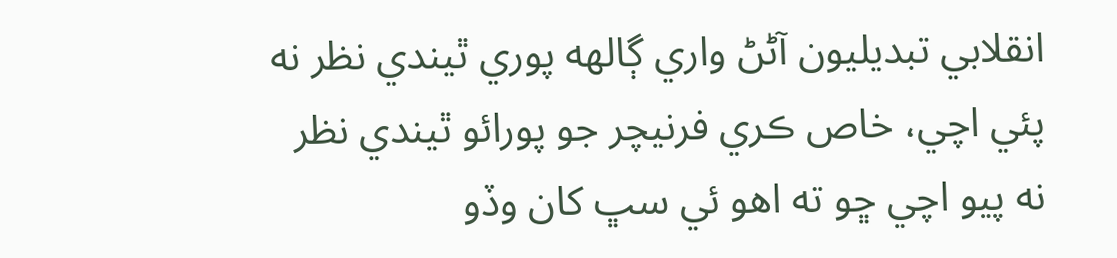انقلابي تبديليون آڻڻ واري ڳالهه پوري ٿيندي نظر نه پئي اچي، خاص ڪري فرنيچر جو پورائو ٿيندي نظر نه پيو اچي ڇو ته اهو ئي سڀ کان وڏو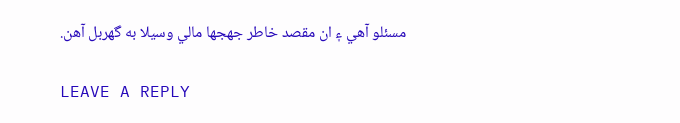مسئلو آهي ۽ ان مقصد خاطر جهجها مالي وسيلا به گھربل آهن.

LEAVE A REPLY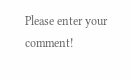Please enter your comment!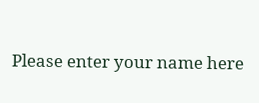Please enter your name here